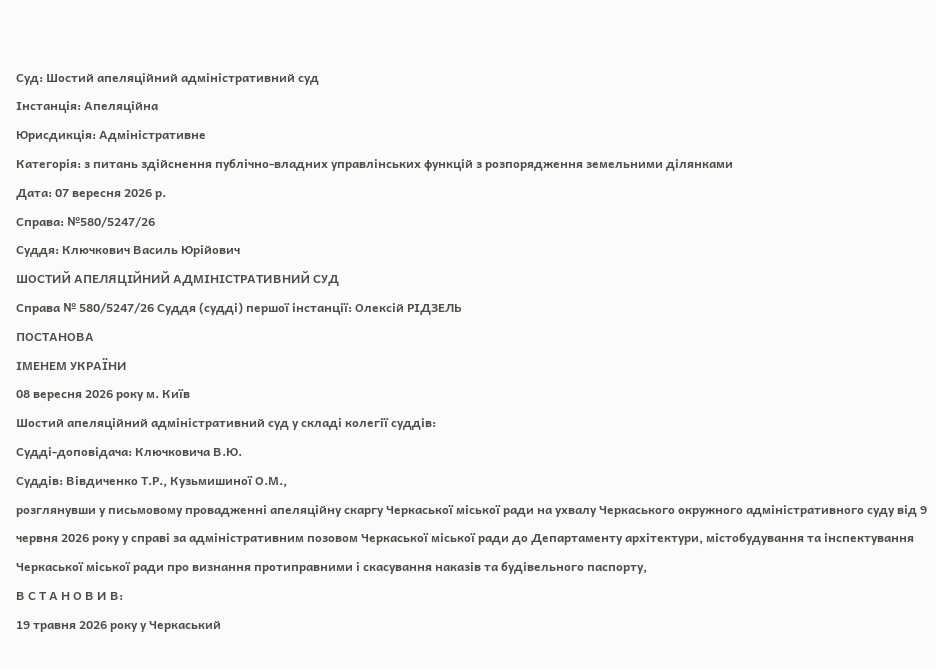Суд: Шостий апеляційний адміністративний суд
Інстанція: Апеляційна
Юрисдикція: Адміністративне
Категорія: з питань здійснення публічно-владних управлінських функцій з розпорядження земельними ділянками
Дата: 07 вересня 2026 р.
Справа: №580/5247/26
Суддя: Ключкович Василь Юрійович
ШОСТИЙ АПЕЛЯЦІЙНИЙ АДМІНІСТРАТИВНИЙ СУД
Справа № 580/5247/26 Суддя (судді) першої інстанції: Олексій РІДЗЕЛЬ
ПОСТАНОВА
ІМЕНЕМ УКРАЇНИ
08 вересня 2026 року м. Київ
Шостий апеляційний адміністративний суд у складі колегії суддів:
Судді-доповідача: Ключковича В.Ю.
Суддів: Вівдиченко Т.Р., Кузьмишиної О.М.,
розглянувши у письмовому провадженні апеляційну скаргу Черкаської міської ради на ухвалу Черкаського окружного адміністративного суду від 9 червня 2026 року у справі за адміністративним позовом Черкаської міської ради до Департаменту архітектури, містобудування та інспектування Черкаської міської ради про визнання протиправними і скасування наказів та будівельного паспорту,
В С Т А Н О В И В:
19 травня 2026 року у Черкаський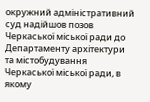окружний адміністративний суд надійшов позов Черкаської міської ради до Департаменту архітектури та містобудування Черкаської міської ради, в якому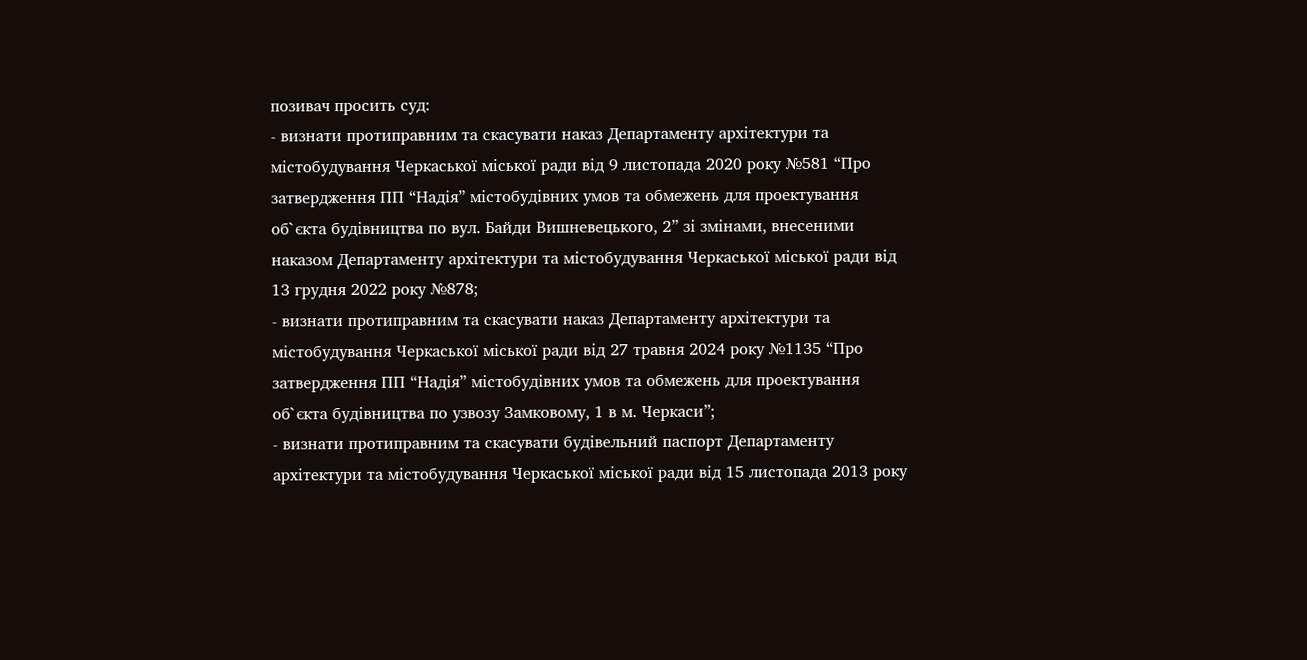позивач просить суд:
- визнати протиправним та скасувати наказ Департаменту архітектури та містобудування Черкаської міської ради від 9 листопада 2020 року №581 “Про затвердження ПП “Надія” містобудівних умов та обмежень для проектування об`єкта будівництва по вул. Байди Вишневецького, 2” зі змінами, внесеними наказом Департаменту архітектури та містобудування Черкаської міської ради від 13 грудня 2022 року №878;
- визнати протиправним та скасувати наказ Департаменту архітектури та містобудування Черкаської міської ради від 27 травня 2024 року №1135 “Про затвердження ПП “Надія” містобудівних умов та обмежень для проектування об`єкта будівництва по узвозу Замковому, 1 в м. Черкаси”;
- визнати протиправним та скасувати будівельний паспорт Департаменту архітектури та містобудування Черкаської міської ради від 15 листопада 2013 року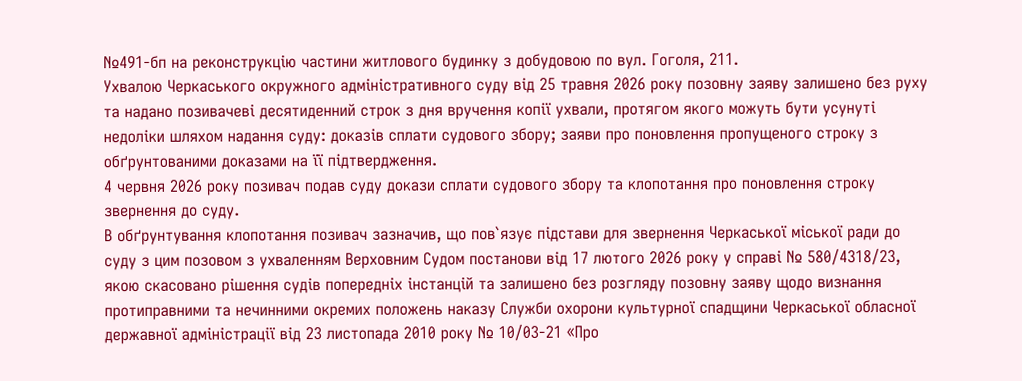№491-бп на реконструкцію частини житлового будинку з добудовою по вул. Гоголя, 211.
Ухвалою Черкаського окружного адміністративного суду від 25 травня 2026 року позовну заяву залишено без руху та надано позивачеві десятиденний строк з дня вручення копії ухвали, протягом якого можуть бути усунуті недоліки шляхом надання суду: доказів сплати судового збору; заяви про поновлення пропущеного строку з обґрунтованими доказами на її підтвердження.
4 червня 2026 року позивач подав суду докази сплати судового збору та клопотання про поновлення строку звернення до суду.
В обґрунтування клопотання позивач зазначив, що пов`язує підстави для звернення Черкаської міської ради до суду з цим позовом з ухваленням Верховним Судом постанови від 17 лютого 2026 року у справі № 580/4318/23, якою скасовано рішення судів попередніх інстанцій та залишено без розгляду позовну заяву щодо визнання протиправними та нечинними окремих положень наказу Служби охорони культурної спадщини Черкаської обласної державної адміністрації від 23 листопада 2010 року № 10/03-21 «Про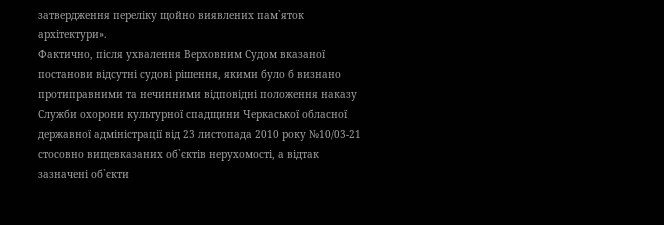затвердження переліку щойно виявлених пам`яток архітектури».
Фактично, після ухвалення Верховним Судом вказаної постанови відсутні судові рішення, якими було б визнано протиправними та нечинними відповідні положення наказу Служби охорони культурної спадщини Черкаської обласної державної адміністрації від 23 листопада 2010 року №10/03-21 стосовно вищевказаних об`єктів нерухомості, а відтак зазначені об`єкти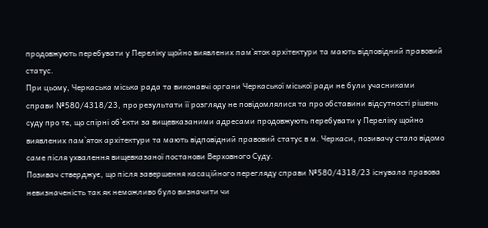продовжують перебувати у Переліку щойно виявлених пам`яток архітектури та мають відповідний правовий статус.
При цьому, Черкаська міська рада та виконавчі органи Черкаської міської ради не були учасниками справи №580/4318/23, про результати її розгляду не повідомлялися та про обставини відсутності рішень суду про те, що спірні об`єкти за вищевказаними адресами продовжують перебувати у Переліку щойно виявлених пам`яток архітектури та мають відповідний правовий статус в м. Черкаси, позивачу стало відомо саме після ухвалення вищевказаної постанови Верховного Суду.
Позивач стверджує, що після завершення касаційного перегляду справи №580/4318/23 існувала правова невизначеність так як неможливо було визначити чи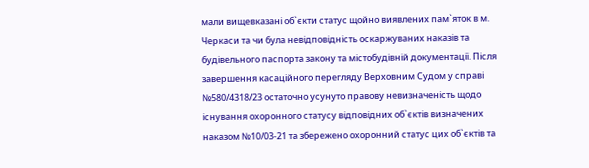мали вищевказані об`єкти статус щойно виявлених пам`яток в м. Черкаси та чи була невідповідність оскаржуваних наказів та будівельного паспорта закону та містобудівній документації. Після завершення касаційного перегляду Верховним Судом у справі №580/4318/23 остаточно усунуто правову невизначеність щодо існування охоронного статусу відповідних об`єктів визначених наказом №10/03-21 та збережено охоронний статус цих об`єктів та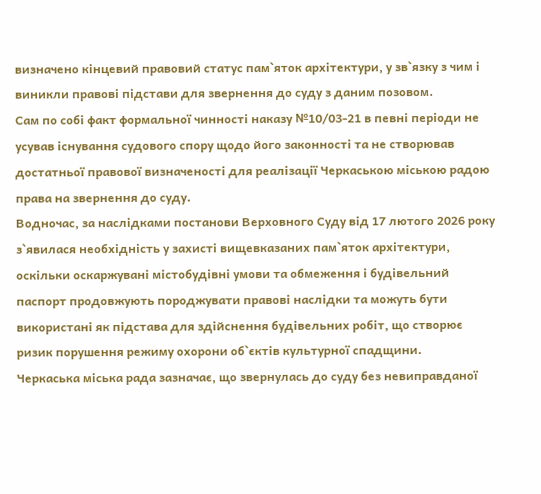визначено кінцевий правовий статус пам`яток архітектури, у зв`язку з чим і виникли правові підстави для звернення до суду з даним позовом.
Сам по собі факт формальної чинності наказу №10/03-21 в певні періоди не усував існування судового спору щодо його законності та не створював достатньої правової визначеності для реалізації Черкаською міською радою права на звернення до суду.
Водночас, за наслідками постанови Верховного Суду від 17 лютого 2026 року з`явилася необхідність у захисті вищевказаних пам`яток архітектури, оскільки оскаржувані містобудівні умови та обмеження і будівельний паспорт продовжують породжувати правові наслідки та можуть бути використані як підстава для здійснення будівельних робіт, що створює ризик порушення режиму охорони об`єктів культурної спадщини.
Черкаська міська рада зазначає, що звернулась до суду без невиправданої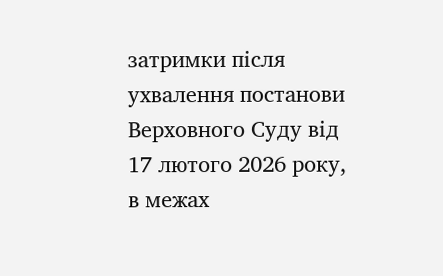затримки після ухвалення постанови Верховного Суду від 17 лютого 2026 року, в межах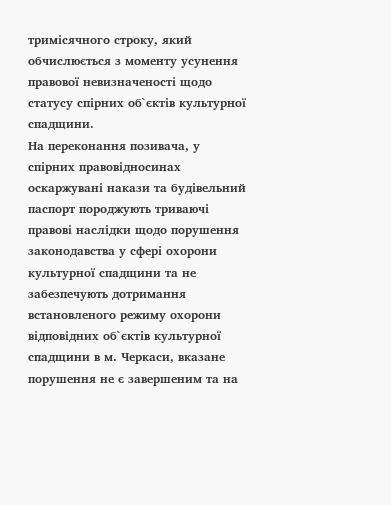тримісячного строку, який обчислюється з моменту усунення правової невизначеності щодо статусу спірних об`єктів культурної спадщини.
На переконання позивача, у спірних правовідносинах оскаржувані накази та будівельний паспорт породжують триваючі правові наслідки щодо порушення законодавства у сфері охорони культурної спадщини та не забезпечують дотримання встановленого режиму охорони відповідних об`єктів культурної спадщини в м. Черкаси, вказане порушення не є завершеним та на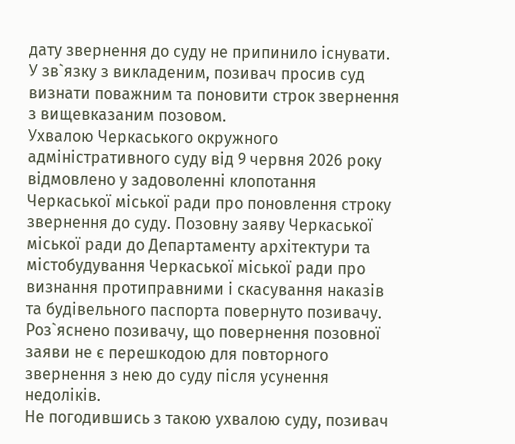дату звернення до суду не припинило існувати.
У зв`язку з викладеним, позивач просив суд визнати поважним та поновити строк звернення з вищевказаним позовом.
Ухвалою Черкаського окружного адміністративного суду від 9 червня 2026 року відмовлено у задоволенні клопотання Черкаської міської ради про поновлення строку звернення до суду. Позовну заяву Черкаської міської ради до Департаменту архітектури та містобудування Черкаської міської ради про визнання протиправними і скасування наказів та будівельного паспорта повернуто позивачу. Роз`яснено позивачу, що повернення позовної заяви не є перешкодою для повторного звернення з нею до суду після усунення недоліків.
Не погодившись з такою ухвалою суду, позивач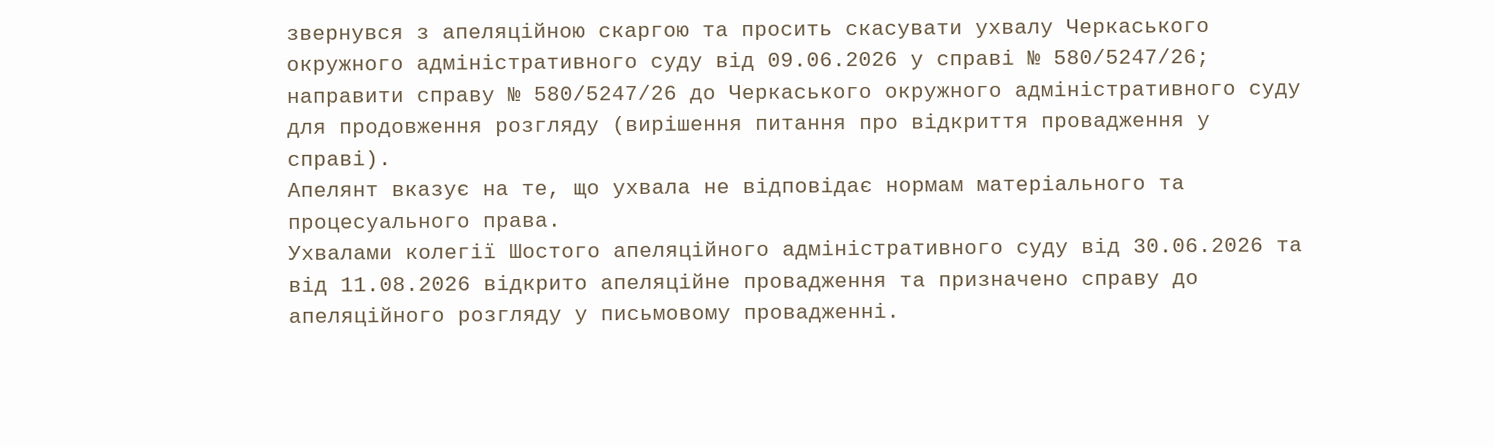звернувся з апеляційною скаргою та просить скасувати ухвалу Черкаського окружного адміністративного суду від 09.06.2026 у справі № 580/5247/26; направити справу № 580/5247/26 до Черкаського окружного адміністративного суду для продовження розгляду (вирішення питання про відкриття провадження у справі).
Апелянт вказує на те, що ухвала не відповідає нормам матеріального та процесуального права.
Ухвалами колегії Шостого апеляційного адміністративного суду від 30.06.2026 та від 11.08.2026 відкрито апеляційне провадження та призначено справу до апеляційного розгляду у письмовому провадженні.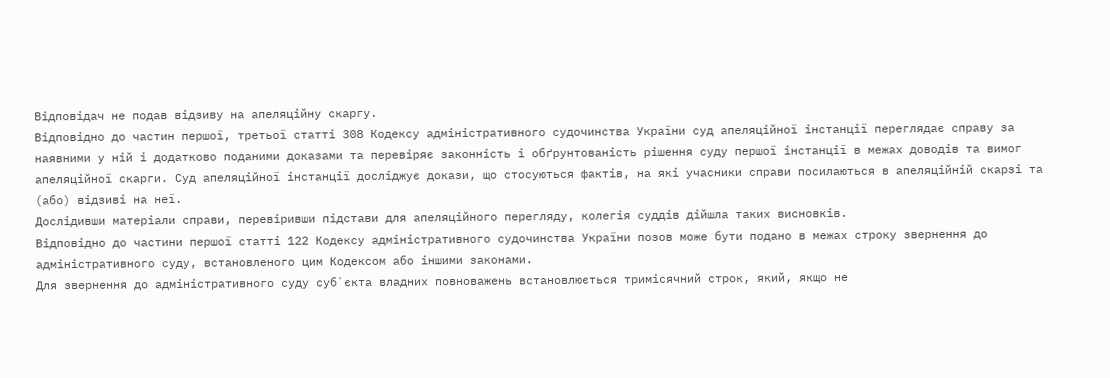Відповідач не подав відзиву на апеляційну скаргу.
Відповідно до частин першої, третьої статті 308 Кодексу адміністративного судочинства України суд апеляційної інстанції переглядає справу за наявними у ній і додатково поданими доказами та перевіряє законність і обґрунтованість рішення суду першої інстанції в межах доводів та вимог апеляційної скарги. Суд апеляційної інстанції досліджує докази, що стосуються фактів, на які учасники справи посилаються в апеляційній скарзі та (або) відзиві на неї.
Дослідивши матеріали справи, перевіривши підстави для апеляційного перегляду, колегія суддів дійшла таких висновків.
Відповідно до частини першої статті 122 Кодексу адміністративного судочинства України позов може бути подано в межах строку звернення до адміністративного суду, встановленого цим Кодексом або іншими законами.
Для звернення до адміністративного суду суб`єкта владних повноважень встановлюється тримісячний строк, який, якщо не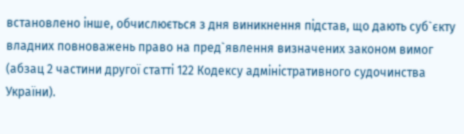встановлено інше, обчислюється з дня виникнення підстав, що дають суб`єкту владних повноважень право на пред`явлення визначених законом вимог (абзац 2 частини другої статті 122 Кодексу адміністративного судочинства України).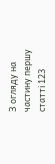З огляду на частину першу статті 123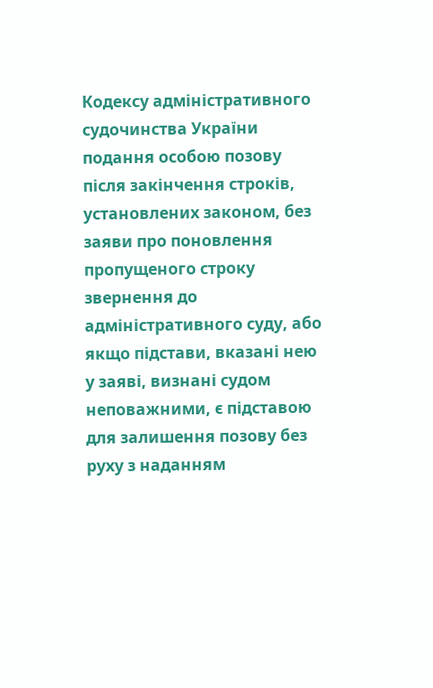Кодексу адміністративного судочинства України подання особою позову після закінчення строків, установлених законом, без заяви про поновлення пропущеного строку звернення до адміністративного суду, або якщо підстави, вказані нею у заяві, визнані судом неповажними, є підставою для залишення позову без руху з наданням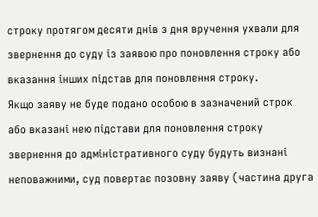строку протягом десяти днів з дня вручення ухвали для звернення до суду із заявою про поновлення строку або вказання інших підстав для поновлення строку.
Якщо заяву не буде подано особою в зазначений строк або вказані нею підстави для поновлення строку звернення до адміністративного суду будуть визнані неповажними, суд повертає позовну заяву (частина друга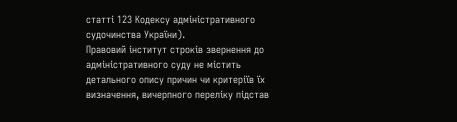статті 123 Кодексу адміністративного судочинства України).
Правовий інститут строків звернення до адміністративного суду не містить детального опису причин чи критеріїв їх визначення, вичерпного переліку підстав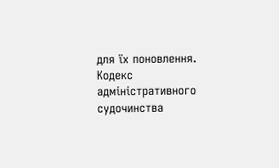для їх поновлення. Кодекс адміністративного судочинства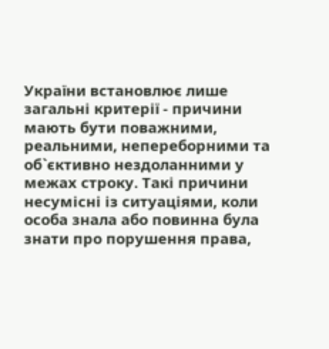України встановлює лише загальні критерії - причини мають бути поважними, реальними, непереборними та об`єктивно нездоланними у межах строку. Такі причини несумісні із ситуаціями, коли особа знала або повинна була знати про порушення права,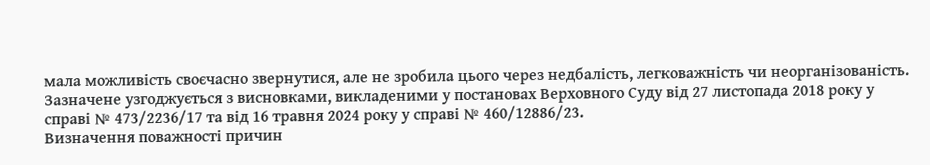мала можливість своєчасно звернутися, але не зробила цього через недбалість, легковажність чи неорганізованість.
Зазначене узгоджується з висновками, викладеними у постановах Верховного Суду від 27 листопада 2018 року у справі № 473/2236/17 та від 16 травня 2024 року у справі № 460/12886/23.
Визначення поважності причин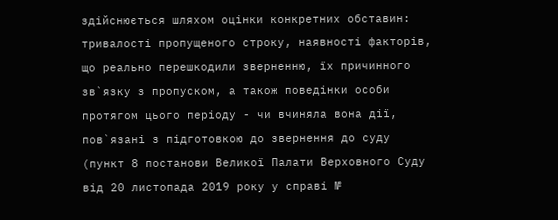здійснюється шляхом оцінки конкретних обставин: тривалості пропущеного строку, наявності факторів, що реально перешкодили зверненню, їх причинного зв`язку з пропуском, а також поведінки особи протягом цього періоду - чи вчиняла вона дії, пов`язані з підготовкою до звернення до суду (пункт 8 постанови Великої Палати Верховного Суду від 20 листопада 2019 року у справі №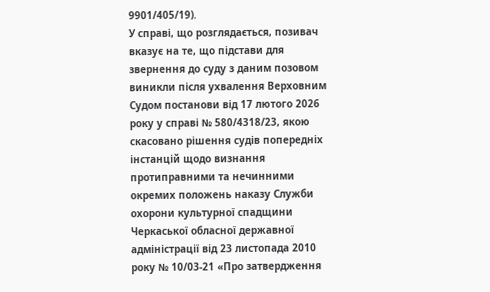9901/405/19).
У справі, що розглядається, позивач вказує на те, що підстави для звернення до суду з даним позовом виникли після ухвалення Верховним Судом постанови від 17 лютого 2026 року у справі № 580/4318/23, якою скасовано рішення судів попередніх інстанцій щодо визнання протиправними та нечинними окремих положень наказу Служби охорони культурної спадщини Черкаської обласної державної адміністрації від 23 листопада 2010 року № 10/03-21 «Про затвердження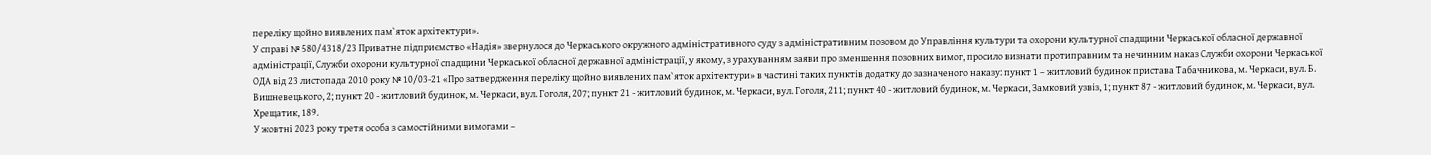переліку щойно виявлених пам`яток архітектури».
У справі № 580/4318/23 Приватне підприємство «Надія» звернулося до Черкаського окружного адміністративного суду з адміністративним позовом до Управління культури та охорони культурної спадщини Черкаської обласної державної адміністрації, Служби охорони культурної спадщини Черкаської обласної державної адміністрації, у якому, з урахуванням заяви про зменшення позовних вимог, просило визнати протиправним та нечинним наказ Служби охорони Черкаської ОДА від 23 листопада 2010 року № 10/03-21 «Про затвердження переліку щойно виявлених пам`яток архітектури» в частині таких пунктів додатку до зазначеного наказу: пункт 1 – житловий будинок пристава Табачникова, м. Черкаси, вул. Б. Вишневецького, 2; пункт 20 - житловий будинок, м. Черкаси, вул. Гоголя, 207; пункт 21 - житловий будинок, м. Черкаси, вул. Гоголя, 211; пункт 40 - житловий будинок, м. Черкаси, Замковий узвіз, 1; пункт 87 - житловий будинок, м. Черкаси, вул. Хрещатик, 189.
У жовтні 2023 року третя особа з самостійними вимогами –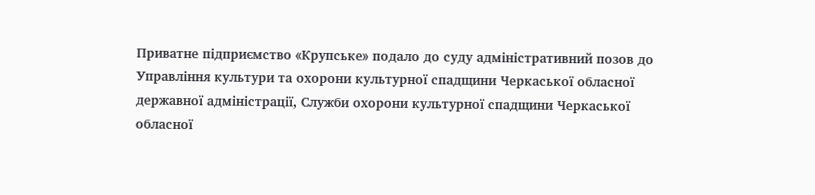Приватне підприємство «Крупське» подало до суду адміністративний позов до Управління культури та охорони культурної спадщини Черкаської обласної державної адміністрації, Служби охорони культурної спадщини Черкаської обласної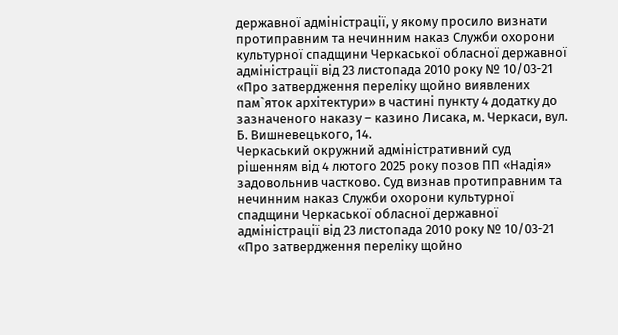державної адміністрації, у якому просило визнати протиправним та нечинним наказ Служби охорони культурної спадщини Черкаської обласної державної адміністрації від 23 листопада 2010 року № 10/03-21 «Про затвердження переліку щойно виявлених пам`яток архітектури» в частині пункту 4 додатку до зазначеного наказу – казино Лисака, м. Черкаси, вул. Б. Вишневецького, 14.
Черкаський окружний адміністративний суд рішенням від 4 лютого 2025 року позов ПП «Надія» задовольнив частково. Суд визнав протиправним та нечинним наказ Служби охорони культурної спадщини Черкаської обласної державної адміністрації від 23 листопада 2010 року № 10/03-21 «Про затвердження переліку щойно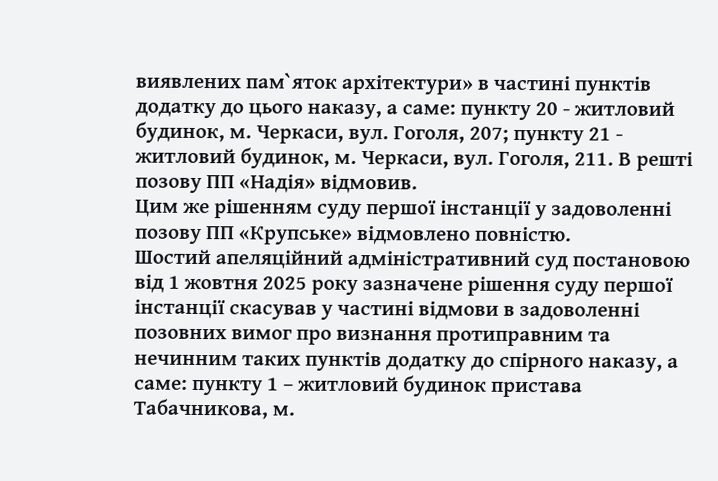виявлених пам`яток архітектури» в частині пунктів додатку до цього наказу, а саме: пункту 20 - житловий будинок, м. Черкаси, вул. Гоголя, 207; пункту 21 - житловий будинок, м. Черкаси, вул. Гоголя, 211. В решті позову ПП «Надія» відмовив.
Цим же рішенням суду першої інстанції у задоволенні позову ПП «Крупське» відмовлено повністю.
Шостий апеляційний адміністративний суд постановою від 1 жовтня 2025 року зазначене рішення суду першої інстанції скасував у частині відмови в задоволенні позовних вимог про визнання протиправним та нечинним таких пунктів додатку до спірного наказу, а саме: пункту 1 – житловий будинок пристава Табачникова, м.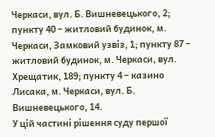Черкаси, вул. Б. Вишневецького, 2; пункту 40 – житловий будинок, м. Черкаси, Замковий узвіз, 1; пункту 87 – житловий будинок, м. Черкаси, вул. Хрещатик, 189; пункту 4 – казино Лисака, м. Черкаси, вул. Б. Вишневецького, 14.
У цій частині рішення суду першої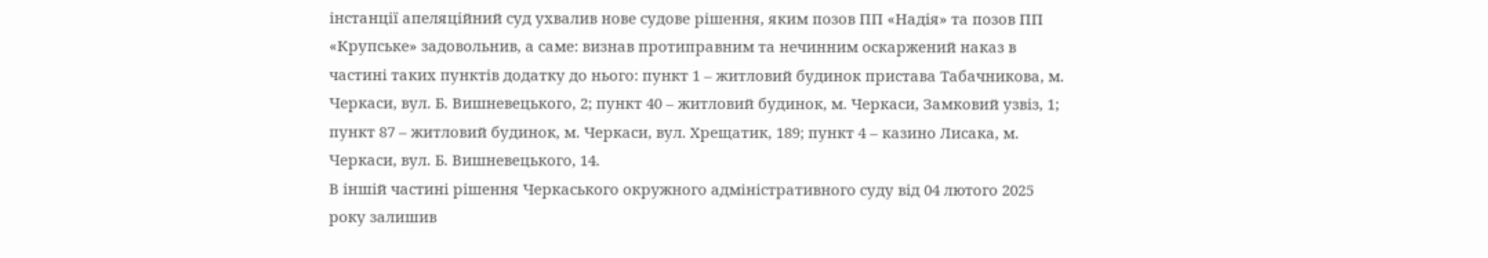інстанції апеляційний суд ухвалив нове судове рішення, яким позов ПП «Надія» та позов ПП «Крупське» задовольнив, а саме: визнав протиправним та нечинним оскаржений наказ в частині таких пунктів додатку до нього: пункт 1 – житловий будинок пристава Табачникова, м. Черкаси, вул. Б. Вишневецького, 2; пункт 40 – житловий будинок, м. Черкаси, Замковий узвіз, 1; пункт 87 – житловий будинок, м. Черкаси, вул. Хрещатик, 189; пункт 4 – казино Лисака, м. Черкаси, вул. Б. Вишневецького, 14.
В іншій частині рішення Черкаського окружного адміністративного суду від 04 лютого 2025 року залишив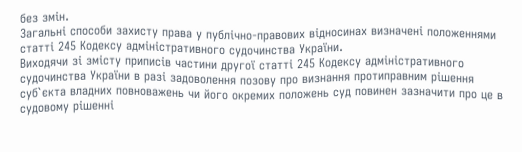без змін.
Загальні способи захисту права у публічно-правових відносинах визначені положеннями статті 245 Кодексу адміністративного судочинства України.
Виходячи зі змісту приписів частини другої статті 245 Кодексу адміністративного судочинства України в разі задоволення позову про визнання протиправним рішення суб`єкта владних повноважень чи його окремих положень суд повинен зазначити про це в судовому рішенні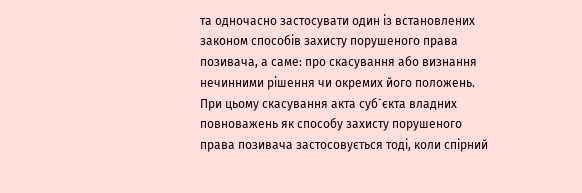та одночасно застосувати один із встановлених законом способів захисту порушеного права позивача, а саме: про скасування або визнання нечинними рішення чи окремих його положень.
При цьому скасування акта суб`єкта владних повноважень як способу захисту порушеного права позивача застосовується тоді, коли спірний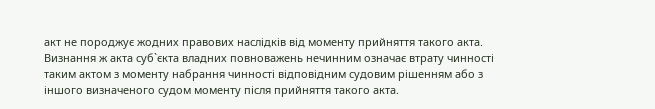акт не породжує жодних правових наслідків від моменту прийняття такого акта.
Визнання ж акта суб`єкта владних повноважень нечинним означає втрату чинності таким актом з моменту набрання чинності відповідним судовим рішенням або з іншого визначеного судом моменту після прийняття такого акта.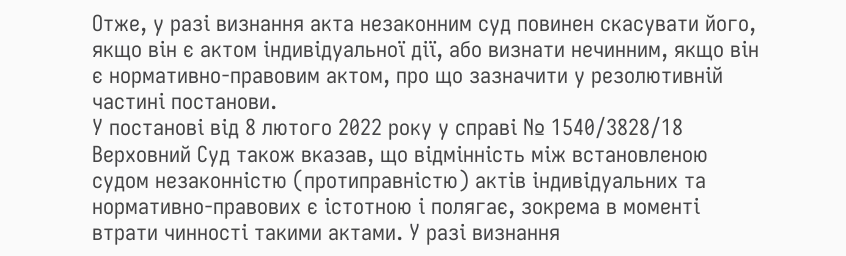Отже, у разі визнання акта незаконним суд повинен скасувати його, якщо він є актом індивідуальної дії, або визнати нечинним, якщо він є нормативно-правовим актом, про що зазначити у резолютивній частині постанови.
У постанові від 8 лютого 2022 року у справі № 1540/3828/18 Верховний Суд також вказав, що відмінність між встановленою судом незаконністю (протиправністю) актів індивідуальних та нормативно-правових є істотною і полягає, зокрема в моменті втрати чинності такими актами. У разі визнання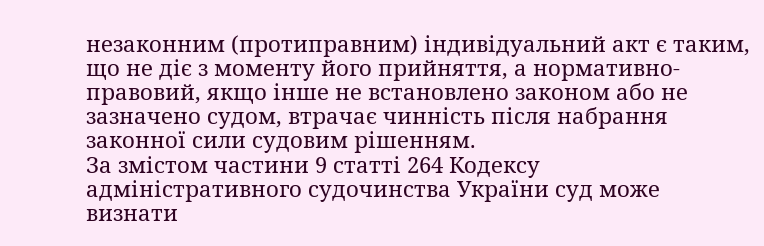незаконним (протиправним) індивідуальний акт є таким, що не діє з моменту його прийняття, а нормативно-правовий, якщо інше не встановлено законом або не зазначено судом, втрачає чинність після набрання законної сили судовим рішенням.
За змістом частини 9 статті 264 Кодексу адміністративного судочинства України суд може визнати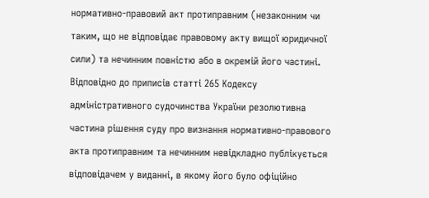нормативно-правовий акт протиправним (незаконним чи таким, що не відповідає правовому акту вищої юридичної сили) та нечинним повністю або в окремій його частині.
Відповідно до приписів статті 265 Кодексу адміністративного судочинства України резолютивна частина рішення суду про визнання нормативно-правового акта протиправним та нечинним невідкладно публікується відповідачем у виданні, в якому його було офіційно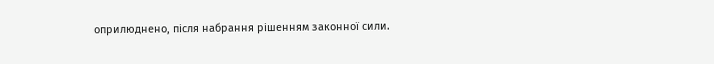оприлюднено, після набрання рішенням законної сили.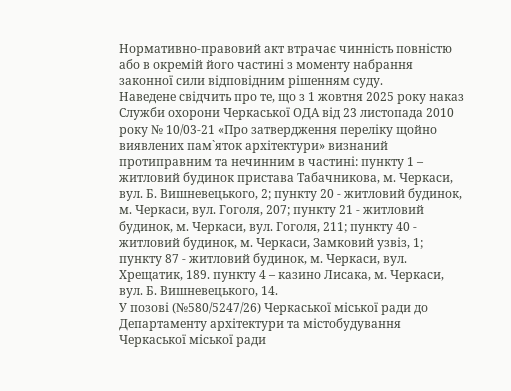Нормативно-правовий акт втрачає чинність повністю або в окремій його частині з моменту набрання законної сили відповідним рішенням суду.
Наведене свідчить про те, що з 1 жовтня 2025 року наказ Служби охорони Черкаської ОДА від 23 листопада 2010 року № 10/03-21 «Про затвердження переліку щойно виявлених пам`яток архітектури» визнаний протиправним та нечинним в частині: пункту 1 – житловий будинок пристава Табачникова, м. Черкаси, вул. Б. Вишневецького, 2; пункту 20 - житловий будинок, м. Черкаси, вул. Гоголя, 207; пункту 21 - житловий будинок, м. Черкаси, вул. Гоголя, 211; пункту 40 - житловий будинок, м. Черкаси, Замковий узвіз, 1; пункту 87 - житловий будинок, м. Черкаси, вул. Хрещатик, 189. пункту 4 – казино Лисака, м. Черкаси, вул. Б. Вишневецького, 14.
У позові (№580/5247/26) Черкаської міської ради до Департаменту архітектури та містобудування Черкаської міської ради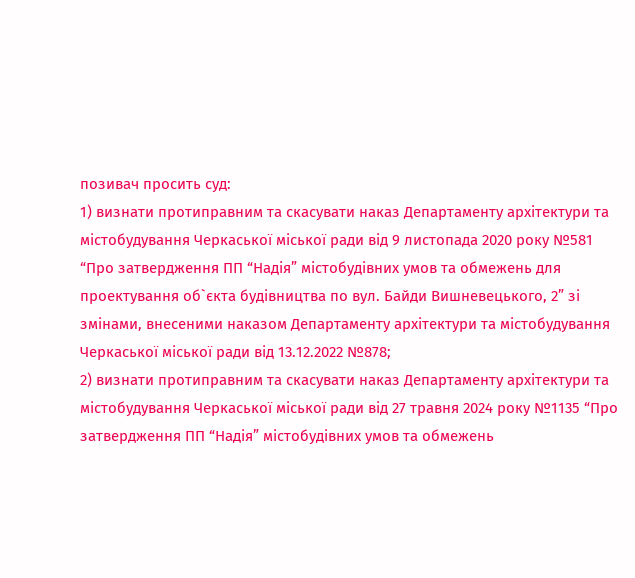позивач просить суд:
1) визнати протиправним та скасувати наказ Департаменту архітектури та містобудування Черкаської міської ради від 9 листопада 2020 року №581 “Про затвердження ПП “Надія” містобудівних умов та обмежень для проектування об`єкта будівництва по вул. Байди Вишневецького, 2” зі змінами, внесеними наказом Департаменту архітектури та містобудування Черкаської міської ради від 13.12.2022 №878;
2) визнати протиправним та скасувати наказ Департаменту архітектури та містобудування Черкаської міської ради від 27 травня 2024 року №1135 “Про затвердження ПП “Надія” містобудівних умов та обмежень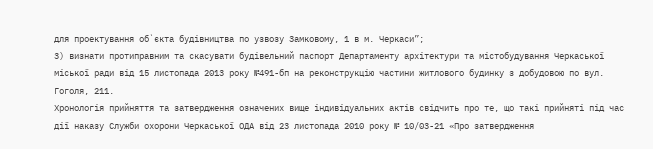для проектування об`єкта будівництва по узвозу Замковому, 1 в м. Черкаси”;
3) визнати протиправним та скасувати будівельний паспорт Департаменту архітектури та містобудування Черкаської міської ради від 15 листопада 2013 року №491-бп на реконструкцію частини житлового будинку з добудовою по вул. Гоголя, 211.
Хронологія прийняття та затвердження означених вище індивідуальних актів свідчить про те, що такі прийняті під час дії наказу Служби охорони Черкаської ОДА від 23 листопада 2010 року № 10/03-21 «Про затвердження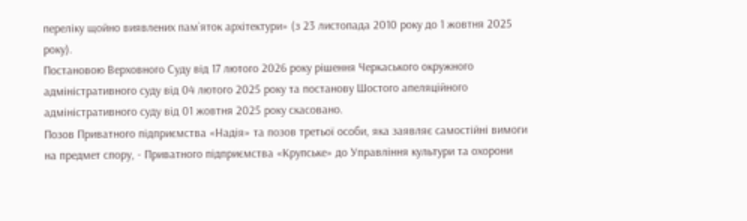переліку щойно виявлених пам`яток архітектури» (з 23 листопада 2010 року до 1 жовтня 2025 року).
Постановою Верховного Суду від 17 лютого 2026 року рішення Черкаського окружного адміністративного суду від 04 лютого 2025 року та постанову Шостого апеляційного адміністративного суду від 01 жовтня 2025 року скасовано.
Позов Приватного підприємства «Надія» та позов третьої особи, яка заявляє самостійні вимоги на предмет спору, - Приватного підприємства «Крупське» до Управління культури та охорони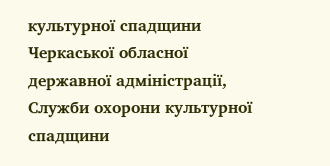культурної спадщини Черкаської обласної державної адміністрації, Служби охорони культурної спадщини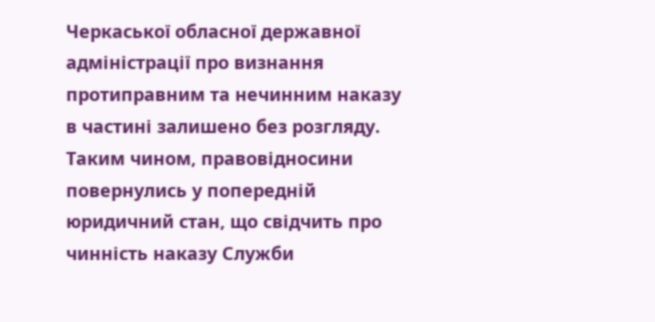Черкаської обласної державної адміністрації про визнання протиправним та нечинним наказу в частині залишено без розгляду.
Таким чином, правовідносини повернулись у попередній юридичний стан, що свідчить про чинність наказу Служби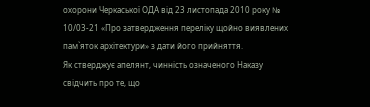охорони Черкаської ОДА від 23 листопада 2010 року № 10/03-21 «Про затвердження переліку щойно виявлених пам`яток архітектури» з дати його прийняття.
Як стверджує апелянт, чинність означеного Наказу свідчить про те, що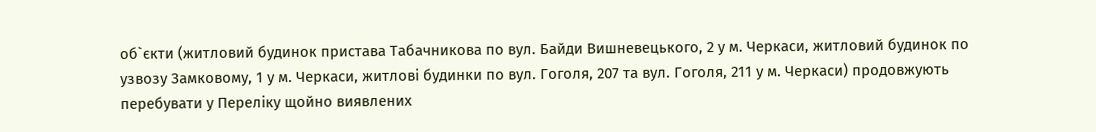об`єкти (житловий будинок пристава Табачникова по вул. Байди Вишневецького, 2 у м. Черкаси, житловий будинок по узвозу Замковому, 1 у м. Черкаси, житлові будинки по вул. Гоголя, 207 та вул. Гоголя, 211 у м. Черкаси) продовжують перебувати у Переліку щойно виявлених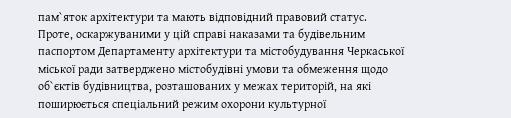пам`яток архітектури та мають відповідний правовий статус.
Проте, оскаржуваними у цій справі наказами та будівельним паспортом Департаменту архітектури та містобудування Черкаської міської ради затверджено містобудівні умови та обмеження щодо об`єктів будівництва, розташованих у межах територій, на які поширюється спеціальний режим охорони культурної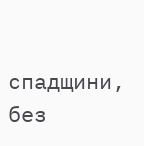спадщини, без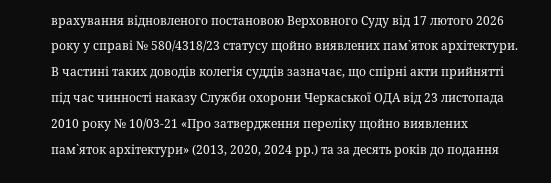врахування відновленого постановою Верховного Суду від 17 лютого 2026 року у справі № 580/4318/23 статусу щойно виявлених пам`яток архітектури.
В частині таких доводів колегія суддів зазначає, що спірні акти прийнятті під час чинності наказу Служби охорони Черкаської ОДА від 23 листопада 2010 року № 10/03-21 «Про затвердження переліку щойно виявлених пам`яток архітектури» (2013, 2020, 2024 рр.) та за десять років до подання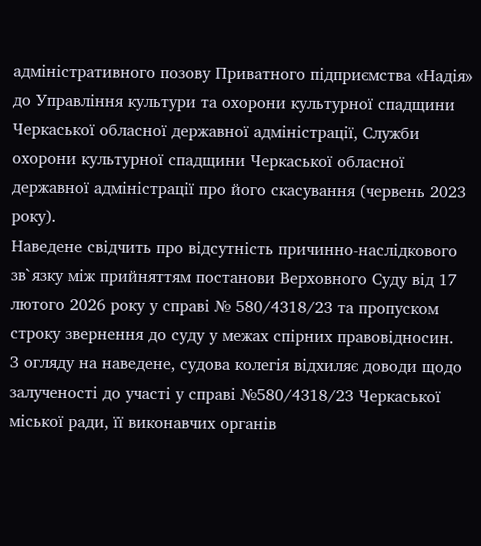адміністративного позову Приватного підприємства «Надія» до Управління культури та охорони культурної спадщини Черкаської обласної державної адміністрації, Служби охорони культурної спадщини Черкаської обласної державної адміністрації про його скасування (червень 2023 року).
Наведене свідчить про відсутність причинно-наслідкового зв`язку між прийняттям постанови Верховного Суду від 17 лютого 2026 року у справі № 580/4318/23 та пропуском строку звернення до суду у межах спірних правовідносин.
З огляду на наведене, судова колегія відхиляє доводи щодо залученості до участі у справі №580/4318/23 Черкаської міської ради, її виконавчих органів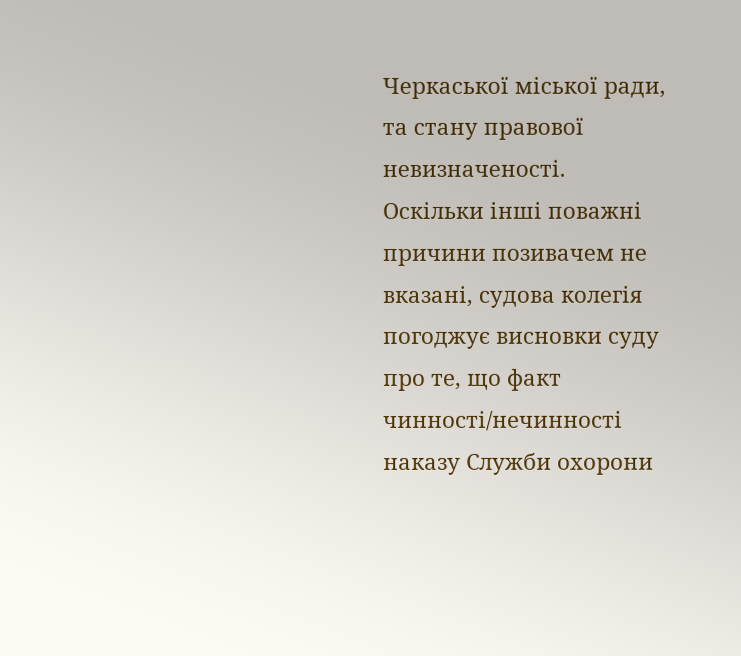Черкаської міської ради, та стану правової невизначеності.
Оскільки інші поважні причини позивачем не вказані, судова колегія погоджує висновки суду про те, що факт чинності/нечинності наказу Служби охорони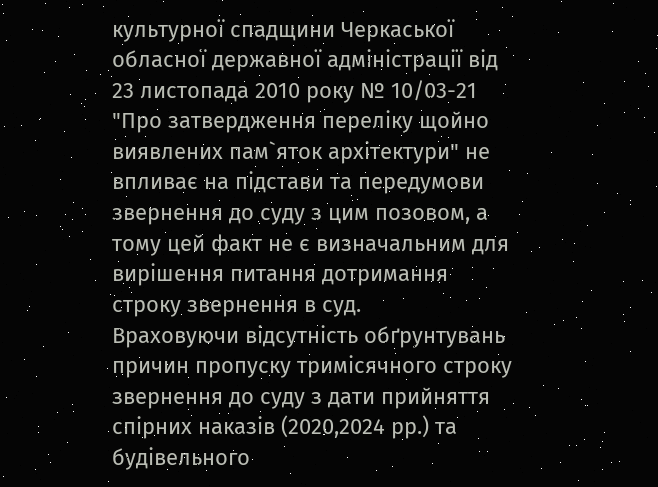культурної спадщини Черкаської обласної державної адміністрації від 23 листопада 2010 року № 10/03-21 "Про затвердження переліку щойно виявлених пам`яток архітектури" не впливає на підстави та передумови звернення до суду з цим позовом, а тому цей факт не є визначальним для вирішення питання дотримання строку звернення в суд.
Враховуючи відсутність обґрунтувань причин пропуску тримісячного строку звернення до суду з дати прийняття спірних наказів (2020,2024 рр.) та будівельного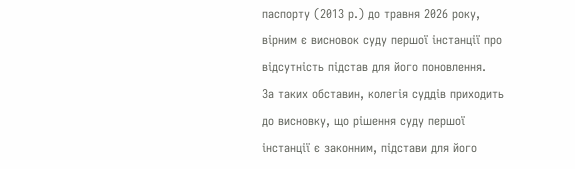паспорту (2013 р.) до травня 2026 року, вірним є висновок суду першої інстанції про відсутність підстав для його поновлення.
За таких обставин, колегія суддів приходить до висновку, що рішення суду першої інстанції є законним, підстави для його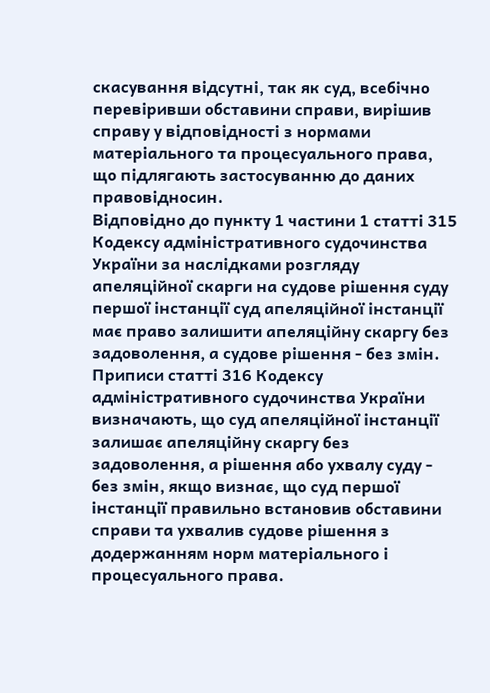скасування відсутні, так як суд, всебічно перевіривши обставини справи, вирішив справу у відповідності з нормами матеріального та процесуального права, що підлягають застосуванню до даних правовідносин.
Відповідно до пункту 1 частини 1 статті 315 Кодексу адміністративного судочинства України за наслідками розгляду апеляційної скарги на судове рішення суду першої інстанції суд апеляційної інстанції має право залишити апеляційну скаргу без задоволення, а судове рішення - без змін.
Приписи статті 316 Кодексу адміністративного судочинства України визначають, що суд апеляційної інстанції залишає апеляційну скаргу без задоволення, а рішення або ухвалу суду - без змін, якщо визнає, що суд першої інстанції правильно встановив обставини справи та ухвалив судове рішення з додержанням норм матеріального і процесуального права.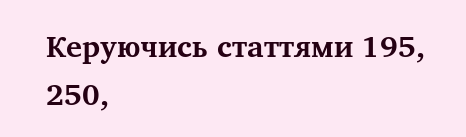Керуючись статтями 195, 250,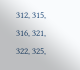312, 315, 316, 321, 322, 325,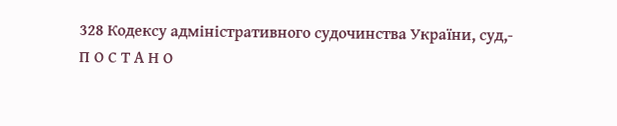328 Кодексу адміністративного судочинства України, суд,-
П О С Т А Н О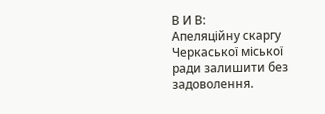В И В:
Апеляційну скаргу Черкаської міської ради залишити без задоволення.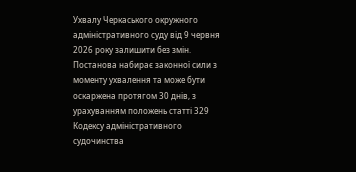Ухвалу Черкаського окружного адміністративного суду від 9 червня 2026 року залишити без змін.
Постанова набирає законної сили з моменту ухвалення та може бути оскаржена протягом 30 днів, з урахуванням положень статті 329 Кодексу адміністративного судочинства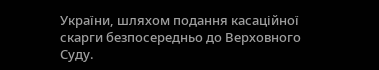України, шляхом подання касаційної скарги безпосередньо до Верховного Суду.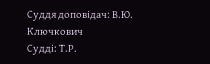Суддя доповідач: В.Ю. Ключкович
Судді: Т.Р.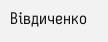Вівдиченко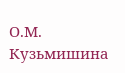О.М. Кузьмишина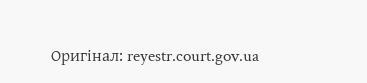Оригінал: reyestr.court.gov.ua